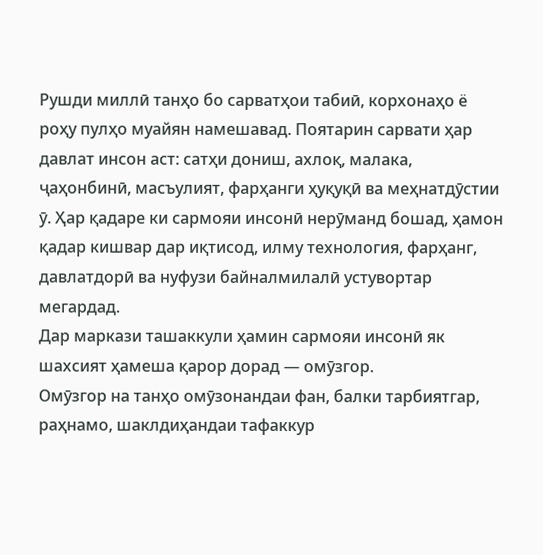Рушди миллӣ танҳо бо сарватҳои табиӣ, корхонаҳо ё роҳу пулҳо муайян намешавад. Поятарин сарвати ҳар давлат инсон аст: сатҳи дониш, ахлоқ, малака, ҷаҳонбинӣ, масъулият, фарҳанги ҳуқуқӣ ва меҳнатдӯстии ӯ. Ҳар қадаре ки сармояи инсонӣ нерӯманд бошад, ҳамон қадар кишвар дар иқтисод, илму технология, фарҳанг, давлатдорӣ ва нуфузи байналмилалӣ устувортар мегардад.
Дар маркази ташаккули ҳамин сармояи инсонӣ як шахсият ҳамеша қарор дорад — омӯзгор.
Омӯзгор на танҳо омӯзонандаи фан, балки тарбиятгар, раҳнамо, шаклдиҳандаи тафаккур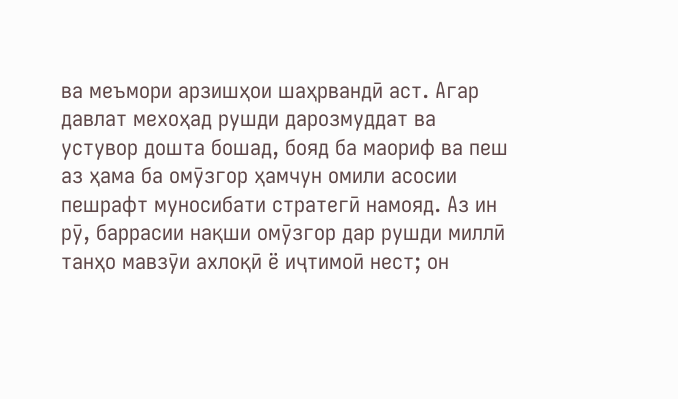ва меъмори арзишҳои шаҳрвандӣ аст. Агар давлат мехоҳад рушди дарозмуддат ва устувор дошта бошад, бояд ба маориф ва пеш аз ҳама ба омӯзгор ҳамчун омили асосии пешрафт муносибати стратегӣ намояд. Аз ин рӯ, баррасии нақши омӯзгор дар рушди миллӣ танҳо мавзӯи ахлоқӣ ё иҷтимоӣ нест; он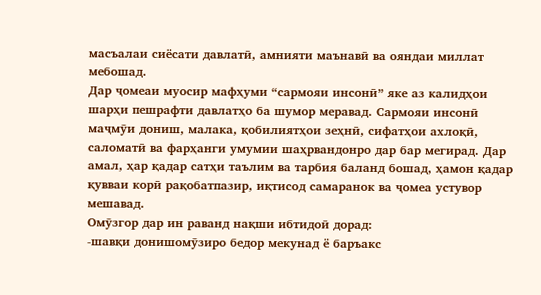масъалаи сиёсати давлатӣ, амнияти маънавӣ ва ояндаи миллат мебошад.
Дар ҷомеаи муосир мафҳуми “сармояи инсонӣ” яке аз калидҳои шарҳи пешрафти давлатҳо ба шумор меравад. Сармояи инсонӣ маҷмӯи дониш, малака, қобилиятҳои зеҳнӣ, сифатҳои ахлоқӣ, саломатӣ ва фарҳанги умумии шаҳрвандонро дар бар мегирад. Дар амал, ҳар қадар сатҳи таълим ва тарбия баланд бошад, ҳамон қадар қувваи корӣ рақобатпазир, иқтисод самаранок ва ҷомеа устувор мешавад.
Омӯзгор дар ин раванд нақши ибтидоӣ дорад:
-шавқи донишомӯзиро бедор мекунад ё баръакс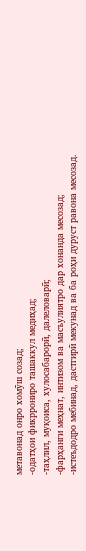метавонад онро хомӯш созад;
-одатҳои фикррониро ташаккул медиҳад;
-таҳлил, муқоиса, хулосабарорӣ, далеловарӣ;
-фарҳанги меҳнат, интизом ва масъулиятро дар хонанда месозад;
-истеъдодро мебинад, дастгирӣ мекунад ва ба роҳи дуруст равона месозад.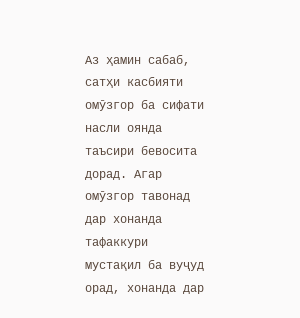Аз ҳамин сабаб, сатҳи касбияти омӯзгор ба сифати насли оянда таъсири бевосита дорад. Агар омӯзгор тавонад дар хонанда тафаккури мустақил ба вуҷуд орад, хонанда дар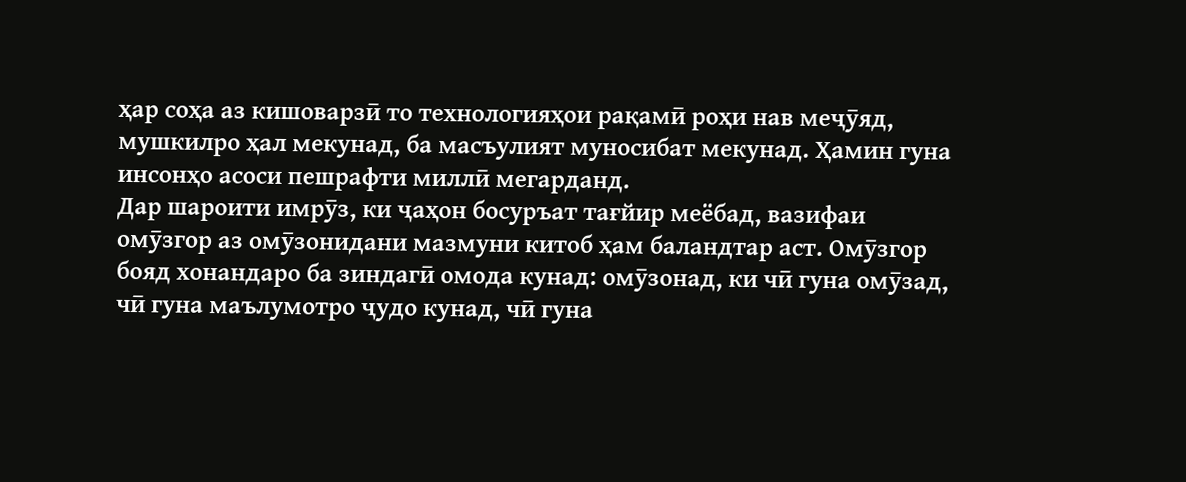ҳар соҳа аз кишоварзӣ то технологияҳои рақамӣ роҳи нав меҷӯяд, мушкилро ҳал мекунад, ба масъулият муносибат мекунад. Ҳамин гуна инсонҳо асоси пешрафти миллӣ мегарданд.
Дар шароити имрӯз, ки ҷаҳон босуръат тағйир меёбад, вазифаи омӯзгор аз омӯзонидани мазмуни китоб ҳам баландтар аст. Омӯзгор бояд хонандаро ба зиндагӣ омода кунад: омӯзонад, ки чӣ гуна омӯзад, чӣ гуна маълумотро ҷудо кунад, чӣ гуна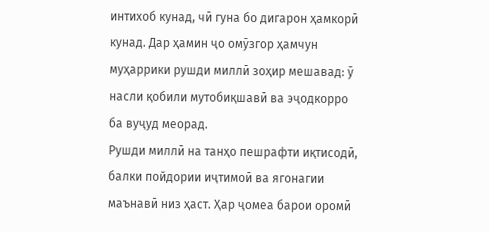интихоб кунад, чӣ гуна бо дигарон ҳамкорӣ кунад. Дар ҳамин ҷо омӯзгор ҳамчун муҳаррики рушди миллӣ зоҳир мешавад: ӯ насли қобили мутобиқшавӣ ва эҷодкорро ба вуҷуд меорад.
Рушди миллӣ на танҳо пешрафти иқтисодӣ, балки пойдории иҷтимоӣ ва ягонагии маънавӣ низ ҳаст. Ҳар ҷомеа барои оромӣ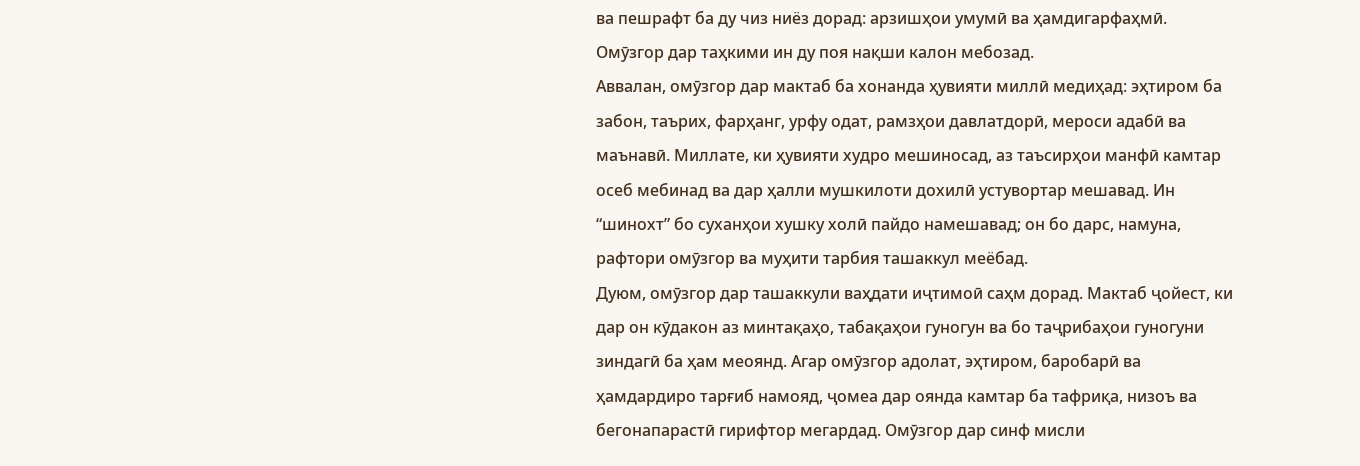ва пешрафт ба ду чиз ниёз дорад: арзишҳои умумӣ ва ҳамдигарфаҳмӣ. Омӯзгор дар таҳкими ин ду поя нақши калон мебозад.
Аввалан, омӯзгор дар мактаб ба хонанда ҳувияти миллӣ медиҳад: эҳтиром ба забон, таърих, фарҳанг, урфу одат, рамзҳои давлатдорӣ, мероси адабӣ ва маънавӣ. Миллате, ки ҳувияти худро мешиносад, аз таъсирҳои манфӣ камтар осеб мебинад ва дар ҳалли мушкилоти дохилӣ устувортар мешавад. Ин “шинохт” бо суханҳои хушку холӣ пайдо намешавад; он бо дарс, намуна, рафтори омӯзгор ва муҳити тарбия ташаккул меёбад.
Дуюм, омӯзгор дар ташаккули ваҳдати иҷтимоӣ саҳм дорад. Мактаб ҷойест, ки дар он кӯдакон аз минтақаҳо, табақаҳои гуногун ва бо таҷрибаҳои гуногуни зиндагӣ ба ҳам меоянд. Агар омӯзгор адолат, эҳтиром, баробарӣ ва ҳамдардиро тарғиб намояд, ҷомеа дар оянда камтар ба тафриқа, низоъ ва бегонапарастӣ гирифтор мегардад. Омӯзгор дар синф мисли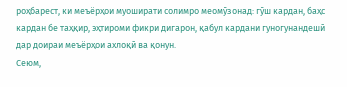роҳбарест, ки меъёрҳои муоширати солимро меомӯзонад: гӯш кардан, баҳс кардан бе таҳқир, эҳтироми фикри дигарон, қабул кардани гуногунандешӣ дар доираи меъёрҳои ахлоқӣ ва қонун.
Сеюм,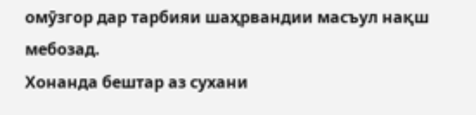омӯзгор дар тарбияи шаҳрвандии масъул нақш мебозад.
Хонанда бештар аз сухани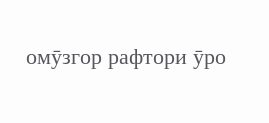омӯзгор рафтори ӯро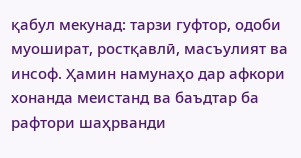қабул мекунад: тарзи гуфтор, одоби муошират, ростқавлӣ, масъулият ва инсоф. Ҳамин намунаҳо дар афкори хонанда меистанд ва баъдтар ба рафтори шаҳрванди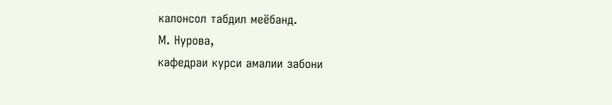калонсол табдил меёбанд.
М. Нурова,
кафедраи курси амалии забони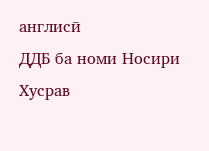англисӣ
ДДБ ба номи Носири Хусрав